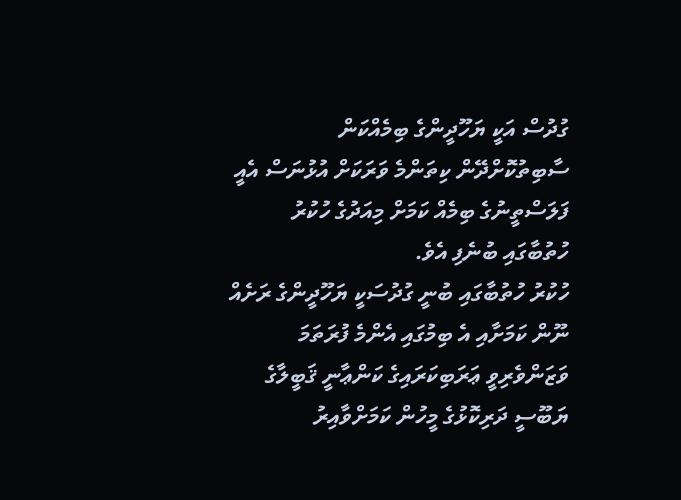ގުދުސް އަކީ ޔަހޫދީންގެ ބިމެއްކަން ސާބިތުކޮށްދޭން ކިތަންމެ ވަރަކަށް އުޅުނަސް އެއީ ފަލަސްތީނުގެ ބިމެއް ކަމަށް މިއަދުގެ ހުކުރު ހުތުބާގައި ބުނެފި އެވެ.
ހުކުރު ހުތުބާގައި ބުނީ ގުދުސަކީ ޔަހޫދީންގެ ރަށެއް ނޫން ކަމަށާއި އެ ބިމުގައި އެންމެ ފުރަތަމަ ވަޒަންވެރިވީ ޢަރަބިކަރައިގެ ކަންޢާނީ ޤަބީލާގެ ޔަބޫސީ ދަރިކޮޅުގެ މީހުން ކަމަށްވާއިރު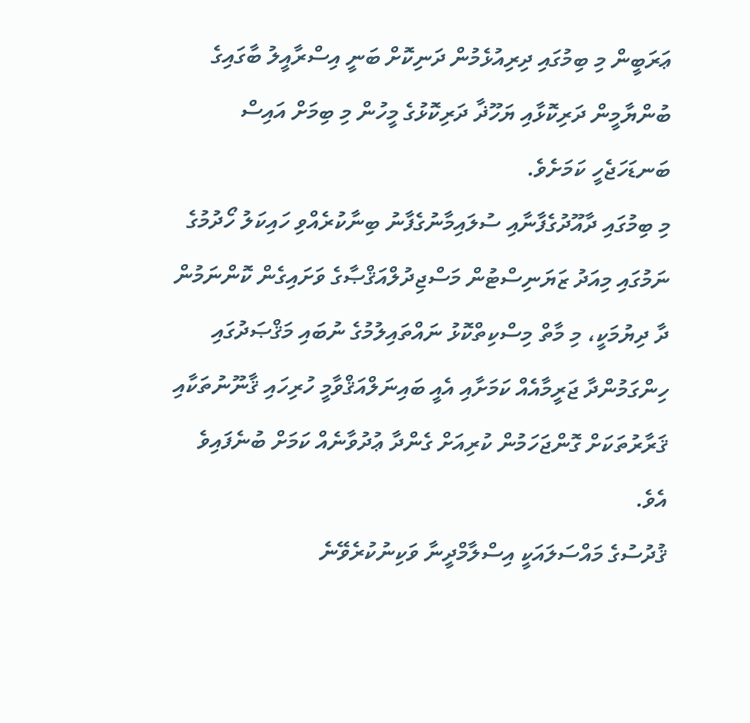ޢަރަބީން މި ބިމުގައި ދިރިއުޅެމުން ދަނިކޮށް ބަނީ އިސްރާއީލު ބާގައިގެ ބުންޔާމީން ދަރިކޮޅާއި ޔަހޫޛާ ދަރިކޮޅުގެ މީހުން މި ބިމަށް އައިސް ބަނޑަހަޖެހީ ކަމަށެވެ.
މި ބިމުގައި ދާއޫދުގެފާނާއި ސުލައިމާނުގެފާނު ބިނާކުރެއްވި ހައިކަލު ހޯދުމުގެ ނަމުގައި މިއަދު ޒަޔަނިސްޓުން މަސްޖިދުލްއަޤްޞާގެ ވަށައިގެން ކޮންނަމުން ދާ ދިޔުމަކީ، މި މާތް މިސްކިތްކޮޅު ނައްތައިލުމުގެ ނުބައި މަޤްޞަދުގައި ހިންގަމުންދާ ޖަރީމާއެއް ކަމަށާއި އެއީ ބައިނަލްއަޤްވާމީ ހުރިހައި ޤާނޫނުތަކާއި ޤަރާރުތަކަށް ގޮންޖަހަމުން ކުރިއަށް ގެންދާ ޢުދުވާނެއް ކަމަށް ބުނެފައިވެ އެވެ.
ޤުދުސުގެ މައްސަލައަކީ އިސްލާމްދީނާ ވަކިނުކުރެވޭނެ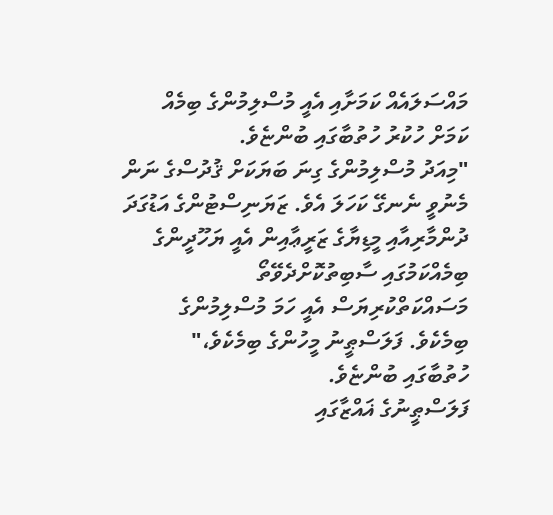މައްސަލައެއް ކަމަށާއި އެއީ މުސްލިމުންގެ ބިމެއް ކަމަށް ހުކުރު ހުތުބާގައި ބުންޏެވެ.
"މިއަދު މުސްލިމުންގެ ގިނަ ބަޔަކަށް ޤުދުސްގެ ނަން މެނުވީ ނެނގޭ ކަހަލަ އެވެ. ޒަޔަނިސްޓުންގެ އަޑުގަދަ ދުންމާރިއާއި މީޑިޔާގެ ޒަރީޢާއިން އެއީ ޔަހޫދީންގެ ބިމެއްކަމުގައި ސާބިތުކޮށްދެވޭތޯ މަސައްކަތްކުރިޔަސް އެއީ ހަމަ މުސްލިމުންގެ ބިމެކެވެ. ފަލަސްޠީނު މީހުންގެ ބިމެކެވެ،" ހުތުބާގައި ބުންޏެވެ.
ފަލަސްޠީނުގެ ޣައްޒާގައި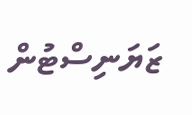ޒަޔަނިސްޓުން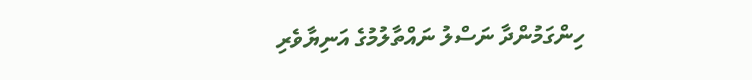ހިންގަމުންދާ ނަސްލު ނައްތާލުމުގެ އަނިޔާވެރި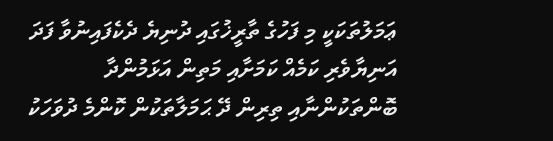ޢަމަލުތަކަކީ މި ފަހުގެ ތާރީޚުގައި ދުނިޔެ ދެކެފައިނުވާ ފަދަ އަނިޔާވެރި ކަމެއް ކަމަށާއި މަތިން އަޅަމުންދާ ބޮންތަކުންނާއި ތިރިން ދޭ ޙަމަލާތަކުން ކޮންމެ ދުވަހަކު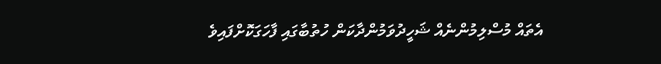އެތައް މުސްލިމުންނެއް ޝަހީދުވަމުންދާކަން ހުތުބާގައި ފާހަގަކޮށްފައިވެ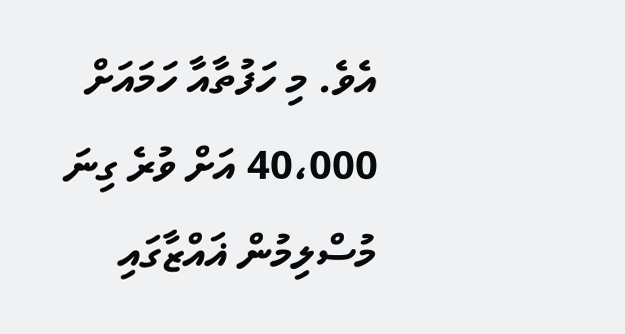އެވެ. މި ހަފުތާއާ ހަމައަށް 40،000 އަށް ވުރެ ގިނަ މުސްލިމުން ޣައްޒާގައި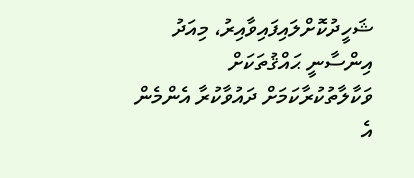ޝަހީދުކޮށްލައިފައިވާއިރު، މިއަދު އިންސާނީ ޙައްޤުތަކަށް ވަކާލާތުކުރާކަމަށް ދައުވާކުރާ އެންމެން އެ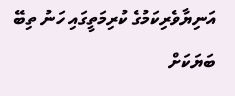އަނިޔާވެރިކަމުގެ ކުރިމަތީގައި ހަނު ތިބޭ ބަޔަކަށް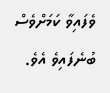ވެފައިވާ ކަމަށްވެސް ބުނެފައިވެ އެވެ.